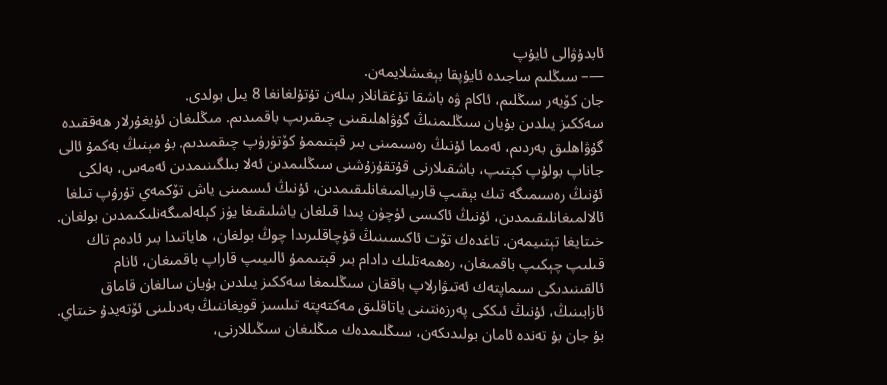ئابدۇۋالى ئايۇپ
—– سىڭلىم ساجىدە ئايۇپقا بېغىشلايمەن.
جان كۆيەر سىڭلىم، ئاكام ۋە باشقا تۇغقانلار بىلەن تۇتۇلغانغا 8 يىل بولدى.
سەككىز يىلدىن بۇيان سىڭلىمنىڭ گۇۋاھلىقىنى چىقىرىپ باقمىدىم. مىڭلىغان ئۇيغۇرلار ھەققىدە گۇۋاھلىق بەردىم، ئەمما ئۇنىڭ رەسىمىنى بىر قېتىممۇ كۆتۈرۈپ چىقمىدىم. بۇ مېنىڭ بەكمۇ ئالى جاناپ بولۇپ كېتىپ، باشقىلارنى قۇتقۇزۇشنى سىڭلىمدىن ئەلا بىلگىنىمدىن ئەمەس، بەلكى ئۇنىڭ رەسىمىگە تىك بېقىپ قارىيالمىغانلىقىمدىن، ئۇنىڭ ئىسمىنى ياش تۆكمەي تۇرۇپ تىلغا ئالالمىغانلىقىمدىن، ئۇنىڭ ئاكىسى ئۈچۈن پىدا قىلغان ياشلىقىغا يۈز كېلەلمىگەنلىكىمدىن بولغان.
خىتايغا تېتىيمەن. تاغدەك تۆت ئاكىسىنىڭ قۇچاقلىرىدا چوڭ بولغان، ھاياتىدا بىر ئادەم تاك قىلىپ چېكىپ باقمىغان، رەھمەتلىك دادام بىر قېتىممۇ ئالىيىپ قاراپ باقمىغان، ئانام ئالقىنىدىكى سىماپتەك ئەتىۋارلاپ باققان سىڭلىمغا سەككىز يىلدىن بۇيان سالغان قاماق ئازابىنىڭ، ئۇنىڭ ئىككى پەرزەنتىنى ياتاقلىق مەكتەپتە تىلسىز قويغاننىڭ بەدىلىنى ئۆتەيدۇ خىتاي.
بۇ جان بۇ تەندە ئامان بولىدىكەن، سىڭلىمدەك مىڭلىغان سىڭىللارنى،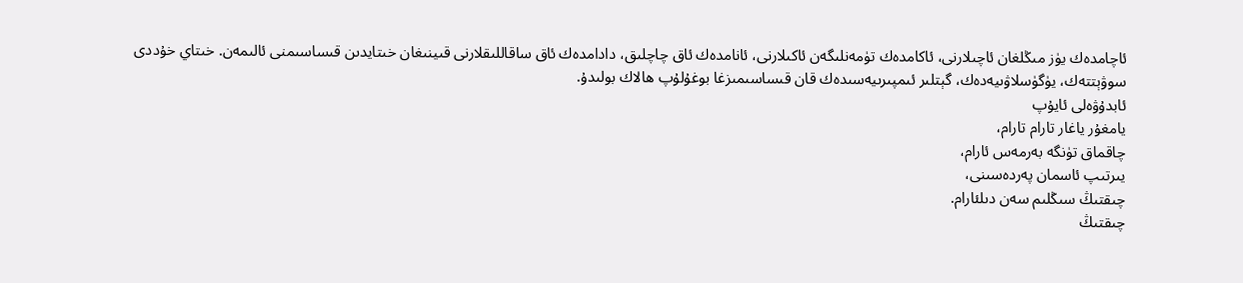ئاچامدەك يۈز مىڭلغان ئاچىلارنى، ئاكامدەك تۈمەنلىگەن ئاكىلارنى، ئانامدەك ئاق چاچلىق، دادامدەك ئاق ساقاللىقلارنى قىينىغان خىتايدىن قىساسىمنى ئالىمەن. خىتاي خۇددى سوۋېتتەك، يۈگۈسلاۋىيەدەك، گېتلىر ئىمپىرىيەسىدەك قان قىساسىمىزغا بوغۇلۇپ ھالاك بولىدۇ.
ئابدۇۋەلى ئايۇپ
يامغۇر ياغار تارام تارام،
چاقماق تۈنگە بەرمەس ئارام،
يىرتىپ ئاسمان پەردەسىنى،
چىقتىڭ سىڭلىم سەن دىلئارام.
چىقتىڭ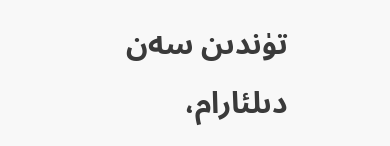تۈندىن سەن دىلئارام،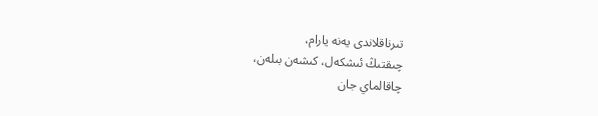تىرناقلاندى يەنە يارام،
چىقتىڭ ئىشكەل، كىشەن بىلەن،
چاقالماي جان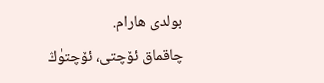بولدى ھارام.
چاقماق ئۆچتى، ئۆچتۈڭ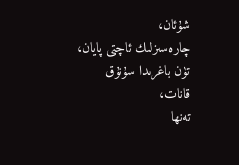شۇئان،
چارەسىزلىك ئاچتى پايان،
تۈن باغرىدا سۇنۇق قانات،
تەنھا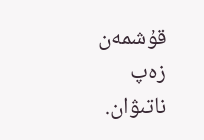قۇشمەن زەپ ناتىۋان.